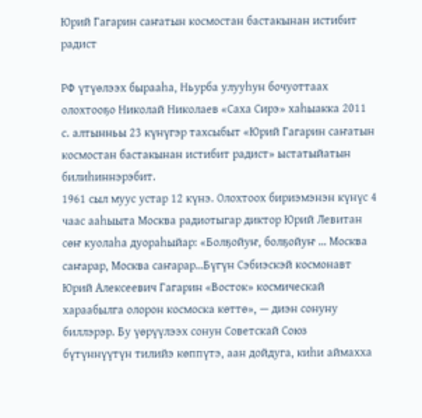Юрий Гагарин саҥатын космостан бастакынан истибит радист

РФ үтүөлээх бырааһа, Ньурба улууһун бочуоттаах oлoxтooҕo Николай Николаев «Саха Сирэ» хаһыакка 2011 с. алтынньы 23 күнүгэр тахсыбыт «Юрий Гагарин саҥатын космостан бастакынан истибит радист» ыстатыйатын билиһиннэрэбит.
1961 сыл муус устар 12 күнэ. Олохтоох бириэмэнэн күнүс 4 чаас ааһыыта Москва радиотыгар диктор Юрий Левитан сөҥ куолаһа дуораһыйар: «Болҕойуҥ, болҕойуҥ … Москва саҥарар, Москва саҥарар…Бүгүн Сэбиэскэй космонавт Юрий Алексеевич Гагарин «Восток» космическай хараабылга олорон космоска көттө», — диэн сонуну биллэрэр. Бу үөрүүлээх сонун Советскай Союз бүтүннүүтүн тилийэ көппүтэ, аан дойдуга, киһи аймахха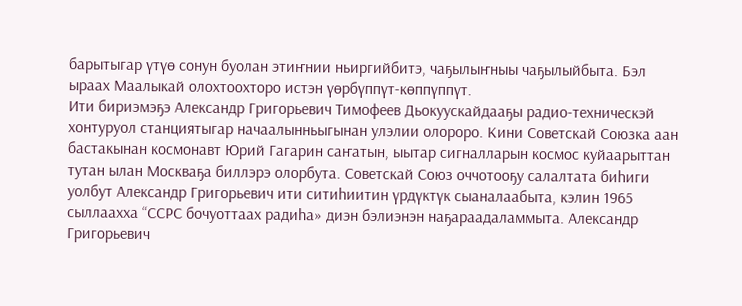барытыгар үтүө сонун буолан этиҥнии ньиргийбитэ, чаҕылыҥныы чаҕылыйбыта. Бэл ыраах Маалыкай олохтоохторо истэн үөрбүппүт-көппүппүт.
Ити бириэмэҕэ Александр Григорьевич Тимофеев Дьокуускайдааҕы радио-техническэй хонтуруол станциятыгар начаалынньыгынан улэлии олороро. Кини Советскай Союзка аан бастакынан космонавт Юрий Гагарин саҥатын, ыытар сигналларын космос куйаарыттан тутан ылан Москваҕа биллэрэ олорбута. Советскай Союз оччотооҕу салалтата биhиги уолбут Александр Григорьевич ити ситиһиитин үрдүктүк сыаналаабыта, кэлин 1965 сыллаахха “ССРС бочуоттаах радиһа» диэн бэлиэнэн наҕараадаламмыта. Александр Григорьевич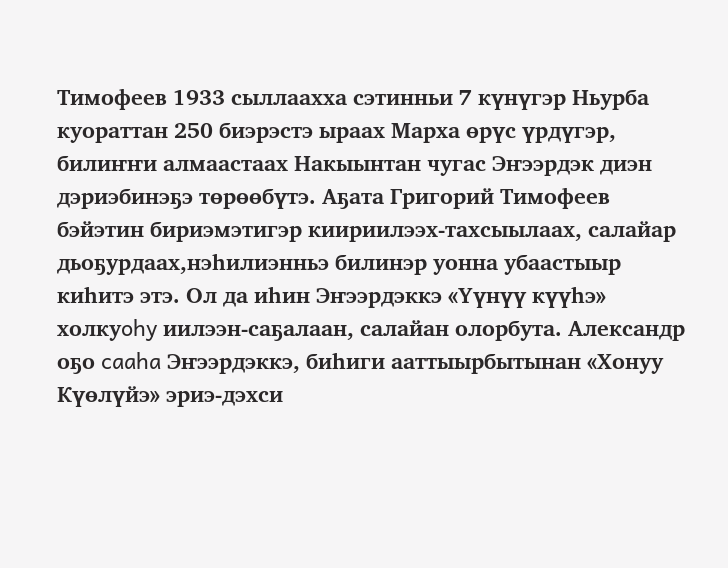Тимофеев 1933 сыллаахха сэтинньи 7 күнүгэр Ньурба куораттан 250 биэрэстэ ыраах Марха өрүс үрдүгэр, билиҥҥи алмаастаах Накыынтан чугас Эҥээрдэк диэн дэриэбинэҕэ төрөөбүтэ. Аҕата Григорий Тимофеев бэйэтин бириэмэтигэр киириилээх-тахсыылаах, салайар дьоҕурдаах,нэһилиэнньэ билинэр уонна убаастыыр киһитэ этэ. Ол да иhин Эҥээрдэккэ «Үүнүү күүһэ» холкуohy иилээн-саҕалаан, салайан олорбута. Александр оҕо caaha Эҥээрдэккэ, биһиги ааттыырбытынан «Хонуу Күөлүйэ» эриэ-дэхси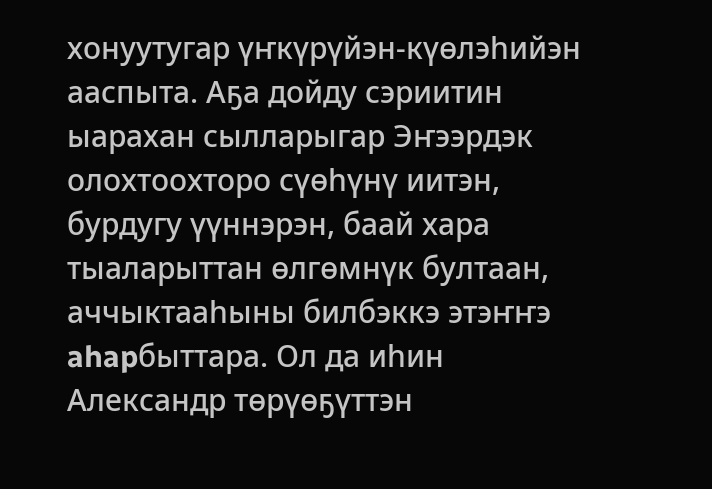хонуутугар үҥкүрүйэн-күөлэһийэн ааспыта. Аҕа дойду сэриитин ыарахан сылларыгар Эҥээрдэк олохтоохторо сүөһүнү иитэн, бурдугу үүннэрэн, баай хара тыаларыттан өлгөмнүк бултаан, аччыктааһыны билбэккэ этэҥҥэ ahapбыттара. Ол да иһин Александр төрүөҕүттэн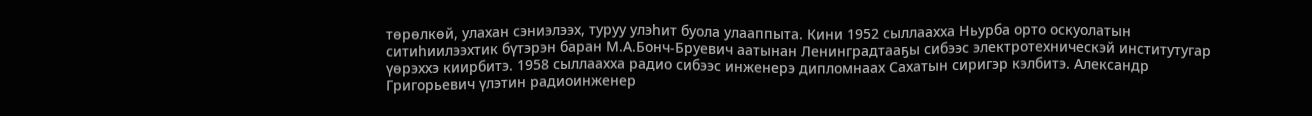төрөлкөй, улахан сэниэлээх, туруу улэһит буола улааппыта. Кини 1952 сыллаахха Ньурба орто оскуолатын ситиһиилээхтик бүтэрэн баран М.А.Бонч-Бруевич аатынан Ленинградтааҕы сибээс электротехническэй институтугар үөрэххэ киирбитэ. 1958 сыллаахха радио сибээс инженерэ дипломнаах Сахатын сиригэр кэлбитэ. Александр Григорьевич үлэтин радиоинженер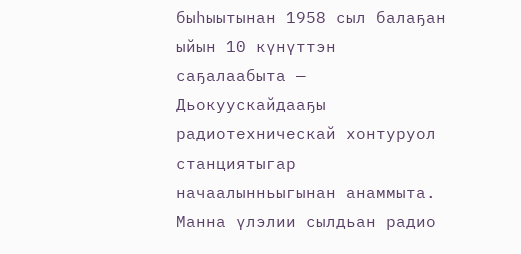быһыытынан 1958 сыл балаҕан ыйын 10 күнүттэн саҕалаабыта — Дьокуускайдааҕы радиотехническай хонтуруол станциятыгар начаалынньыгынан анаммыта. Манна үлэлии сылдьан радио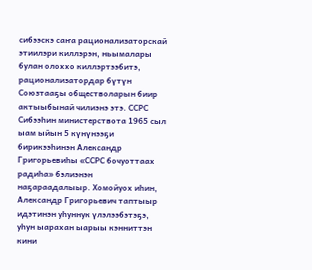сибээскэ саҥа рационализаторскай этиилэри киллэрэн, ньымалары булан олоххо киллэртээбитэ, рационализатордар бүтүн Союзтааҕы обществоларын биир актыыбынай чилиэнэ этэ. ССРС Сибээһин министерствота 1965 сыл ыам ыйын 5 күнүнээҕи бирикээһинэн Александр Григорьевиһы «ССРС бочуоттаах радиһа» бэлиэнэн наҕараадалыыр. Хомойуох иһин, Александр Григорьевич таптыыр идэтинэн уһуннук үлэлээбэтэҕэ, уһун ыарахан ыарыы кэнниттэн кини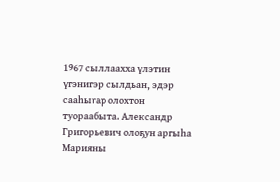1967 сыллаахха үлэтин үгэнигэр сылдьан, эдэр сааһыrap олохтон туораабыта. Александр Григорьевич олоҕун аргыһа Марияны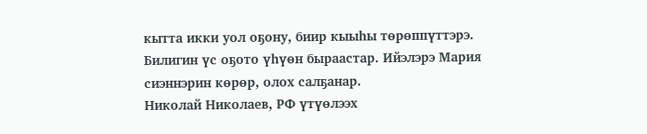кытта икки уол оҕону, биир кыыһы төрөппүттэрэ. Билигин үс оҕото үһүөн быраастар. Ийэлэрэ Мария сиэннэрин көрөр, олох салҕанар.
Николай Николаев, РФ үтүөлээх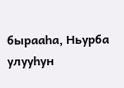бырааһа, Ньурба улууһун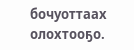бочуоттаах oлoxтooҕo.